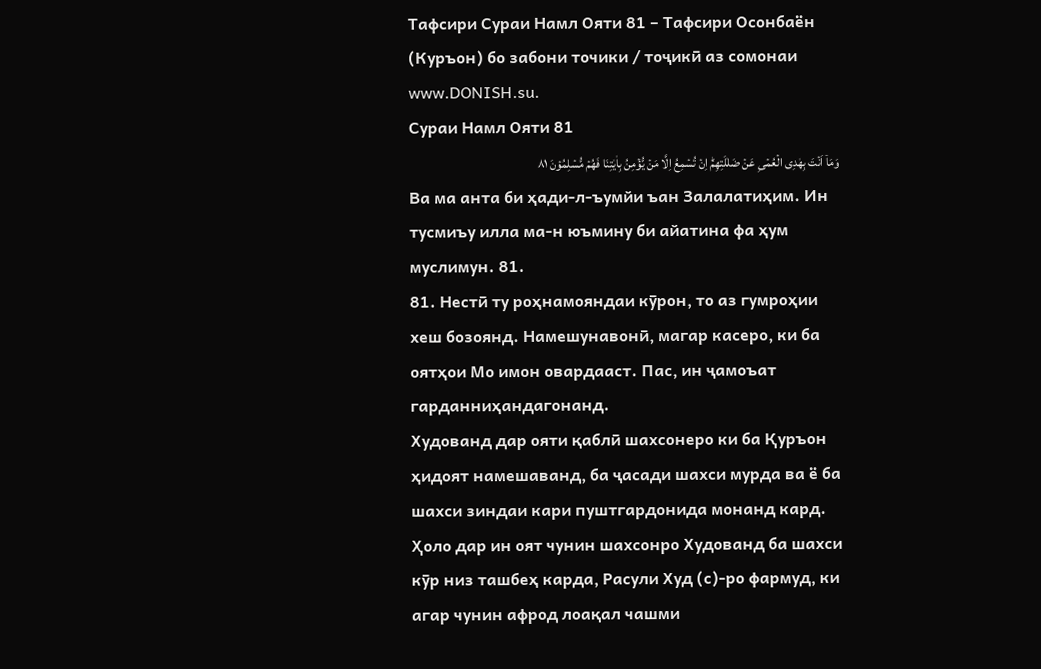Тафсири Сураи Намл Ояти 81 – Тафсири Осонбаён (Куръон) бо забони точики / тоҷикӣ аз сомонаи www.DONISH.su.
Сураи Намл Ояти 81
وَمَاۤ اَنۡتَ بِهٰدِى الۡعُمۡىِ عَنۡ ضَلٰلَتِهِمۡؕ اِنۡ تُسۡمِعُ اِلَّا مَنۡ يُّؤۡمِنُ بِاٰيٰتِنَا فَهُمۡ مُّسۡلِمُوۡنَ ٨١
Ва ма анта би ҳади-л-ъумйи ъан Залалатиҳим. Ин тусмиъу илла ма-н юъмину би айатина фа ҳум муслимун. 81.
81. Нестӣ ту роҳнамояндаи кӯрон, то аз гумроҳии хеш бозоянд. Намешунавонӣ, магар касеро, ки ба оятҳои Мо имон овардааст. Пас, ин ҷамоъат гарданниҳандагонанд.
Худованд дар ояти қаблӣ шахсонеро ки ба Қуръон ҳидоят намешаванд, ба ҷасади шахси мурда ва ё ба шахси зиндаи кари пуштгардонида монанд кард. Ҳоло дар ин оят чунин шахсонро Худованд ба шахси кӯр низ ташбеҳ карда, Расули Худ (с)-ро фармуд, ки агар чунин афрод лоақал чашми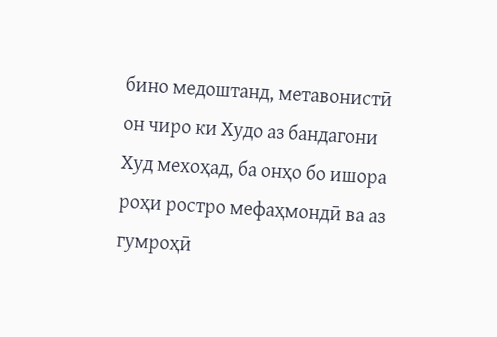бино медоштанд, метавонистӣ он чиро ки Худо аз бандагони Худ мехоҳад, ба онҳо бо ишора роҳи ростро мефаҳмондӣ ва аз гумроҳӣ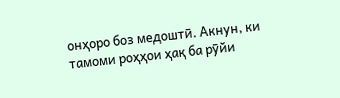онҳоро боз медоштӣ. Акнун, ки тамоми роҳҳои ҳақ ба рӯйи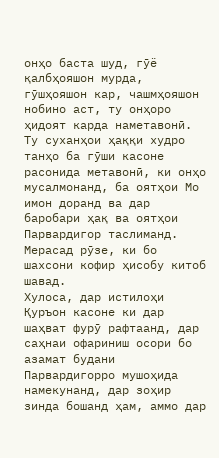онҳо баста шуд, гӯё қалбҳояшон мурда, гӯшҳояшон кар, чашмҳояшон нобино аст, ту онҳоро ҳидоят карда наметавонӣ. Ту суханҳои ҳаққи худро танҳо ба гӯши касоне расонида метавонӣ, ки онҳо мусалмонанд, ба оятҳои Мо имон доранд ва дар баробари ҳақ ва оятҳои Парвардигор таслиманд. Мерасад рӯзе, ки бо шахсони кофир ҳисобу китоб шавад.
Хулоса, дар истилоҳи Қуръон касоне ки дар шаҳват фурӯ рафтаанд, дар саҳнаи офариниш осори бо азамат будани Парвардигорро мушоҳида намекунанд, дар зоҳир зинда бошанд ҳам, аммо дар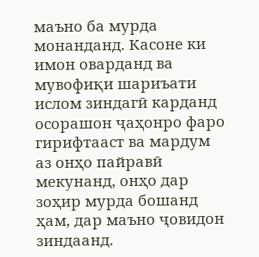маъно ба мурда монанданд. Касоне ки имон оварданд ва мувофиқи шариъати ислом зиндагӣ карданд осорашон ҷаҳонро фаро гирифтааст ва мардум аз онҳо пайравӣ мекунанд, онҳо дар зоҳир мурда бошанд ҳам, дар маъно ҷовидон зиндаанд.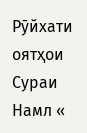Рӯйхати оятҳои Сураи Намл «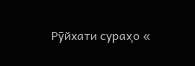Рӯйхати сураҳо «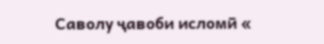Саволу ҷавоби исломӣ «